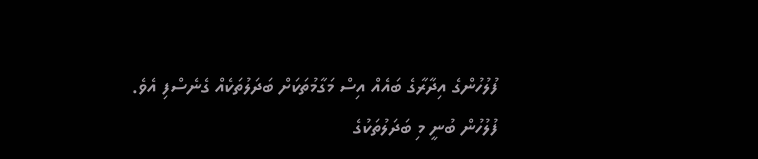ފުލުހުންގެ އިދާރާގެ ބައެއް އިސް މަގާމުތަކަށް ބަދަލުތަކެއް ގެނެސްފި އެވެ.
ފުލުހުން ބުނީ މި ބަދަލުތަކުގެ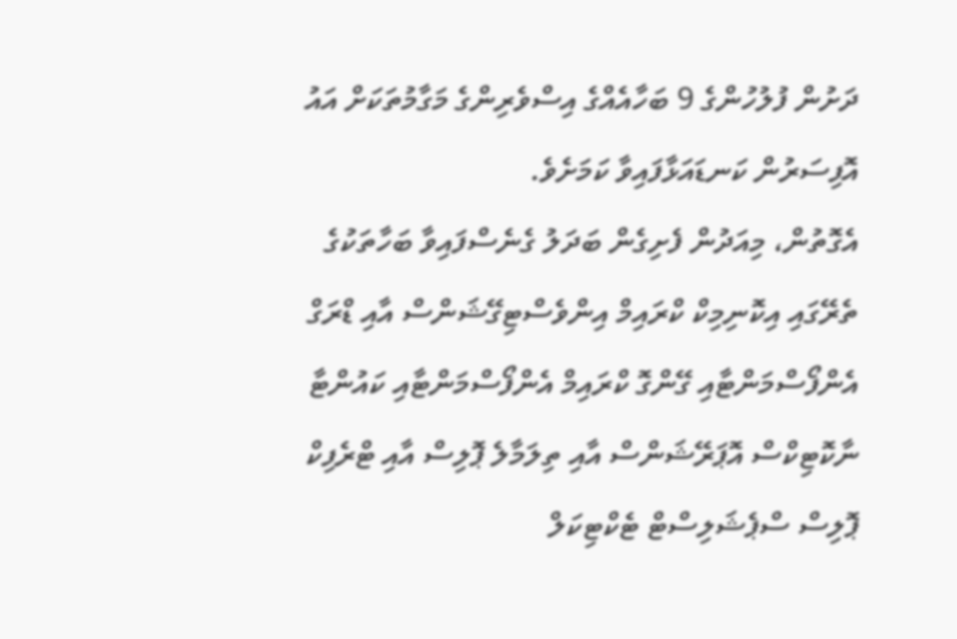ދަށުން ފުލުހުންގެ 9 ބަހާއެއްގެ އިސްވެރިންގެ މަގާމުތަކަށް އައު އޮފިސަރުން ކަނޑައަޅާފައިވާ ކަމަށެވެ.
އެގޮތުން، މިއަދުން ފެށިގެން ބަދަލު ގެނެސްފައިވާ ބަހާތަކުގެ ތެރޭގައި އިކޮނިމިކް ކްރައިމް އިންވެސްޓިގޭޝަންސް އާއި ޑްރަގް އެންފޯސްމަންޓާއި ގޭންގޮ ކްރައިމް އެންފޯސްމަންޓާއި ކައުންޓާ ނާކޮޓިކްސް އޮޕަރޭޝަންސް އާއި ތިލަމާލެ ޕޮލިސް އާއި ޓްރެފިކް ޕޮލިސް ސްޕެޝަލިސްޓް ޓެކްޓިކަލް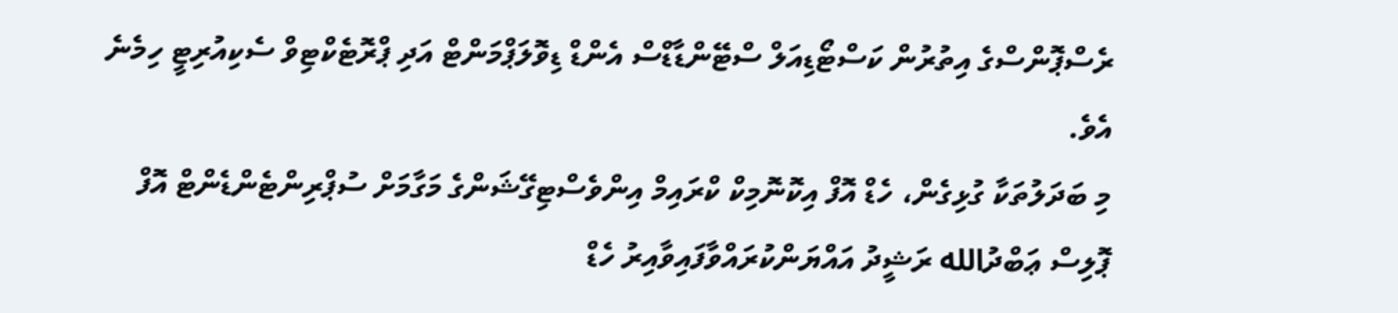ރެސްޕޮންސްގެ އިތުރުން ކަސްޓޯޑިއަލް ސްޓޭންޑާޑްސް އެންޑް ޑިވޮލަޕްމަންޓް އަދި ޕްރޮޓެކްޓިވް ސެކިއުރިޓީ ހިމެނެ އެވެ.
މި ބަދަލުތަކާ ގުޅިގެން، ހެޑް އޮފް އިކޮނޮމިކް ކްރައިމް އިންވެސްޓިގޭޝަންގެ މަގާމަށް ސުޕްރިންޓެންޑެންޓް އޮފް ޕޮލިސް ޢަބްދުالله ރަޝީދު އައްޔަންކުރައްވާފައިވާއިރު ހެޑް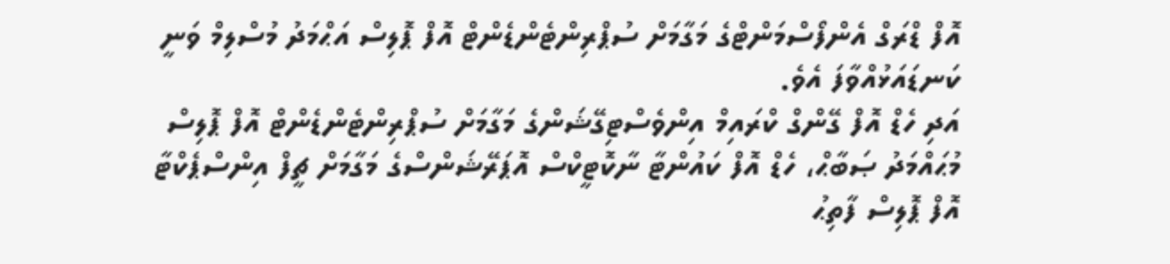އޮފް ޑްރަގް އެންފޯސްމަންޓްގެ މަގާމަށް ސުޕްރިންޓެންޑެންޓް އޮފް ޕޮލިސް އަޙްމަދު މުސްލިމް ވަނީ ކަނޑައަޅުއްވާފަ އެވެ.
އަދި ހެޑް އޮފް ގޭންގް ކްރައިމް އިންވެސްޓިގޭޝަންގެ މަގާމަށް ސުޕްރިންޓެންޑެންޓް އޮފް ޕޮލިސް މުޙައްމަދު ޞަބާޙް، ހެޑް އޮފް ކައުންޓާ ނާކޮޓީކްސް އޮޕަރޭޝަންސްގެ މަގާމަށް ޗީފް އިންސްޕެކްޓާ އޮފް ޕޮލިސް ފާތިޙު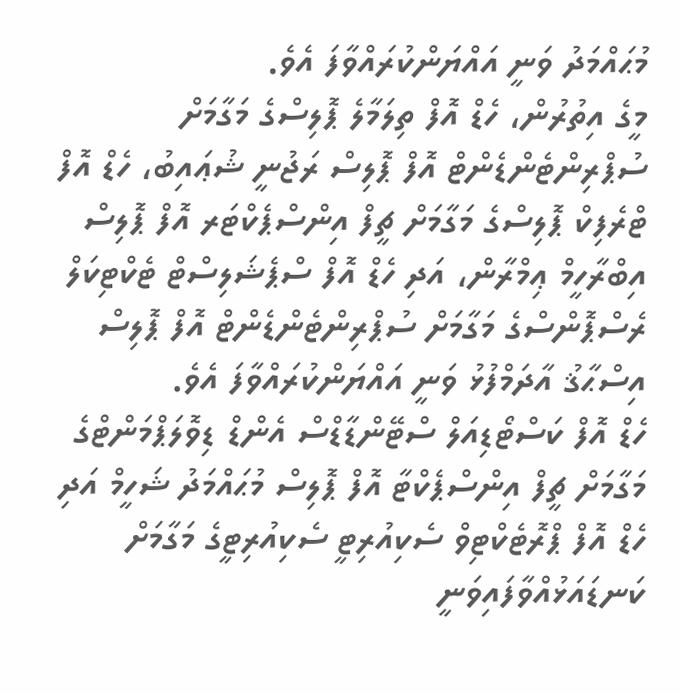މުޙައްމަދު ވަނީ އައްޔަންކުރައްވާފަ އެވެ.
މީގެ އިތުރުން، ހެޑް އޮފް ތިލަމާލެ ޕޮލިސްގެ މަގާމަށް ސުޕްރިންޓެންޑެންޓް އޮފް ޕޮލިސް ރަޖުނީ ޝުޢައިބު، ހެޑް އޮފް ޓްރެފިކް ޕޮލިސްގެ މަގާމަށް ޗީފް އިންސްޕެކްޓަރ އޮފް ޕޮލިސް އިބްރާހީމް ޢިމްރާން، އަދި ހެޑް އޮފް ސްޕެޝަލިސްޓް ޓެކްޓިކަލް ރެސްޕޮންސްގެ މަގާމަށް ސުޕްރިންޓެންޑެންޓް އޮފް ޕޮލިސް އިސްޙާޤު އާދަމްފުޅު ވަނީ އައްޔަންކުރައްވާފަ އެވެ.
ހެޑް އޮފް ކަސްޓޯޑިއަލް ސްޓޭންޑާޑްސް އެންޑް ޑިވޮލަޕްމަންޓްގެ މަގާމަށް ޗީފް އިންސްޕެކްޓާ އޮފް ޕޮލިސް މުޙައްމަދު ޝަހީމް އަދި ހެޑް އޮފް ޕްރޮޓެކްޓިވް ސެކިއުރިޓީ ސެކިއުރިޓީގެ މަގާމަށް ކަނޑައަޅުއްވާފައިވަނީ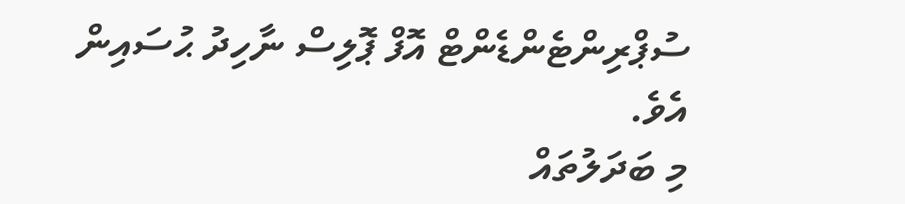ސުޕްރިންޓެންޑެންޓް އޮފް ޕޮލިސް ނާހިދު ޙުސައިން އެވެ.
މި ބަދަލުތައް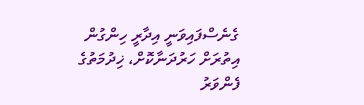ގެނެސްފައިވަނީ އިދާރީ ހިންގުން އިތުރަށް ހަރުދަނާކޮށް، ޚިދުމަތުގެ ފެންވަރު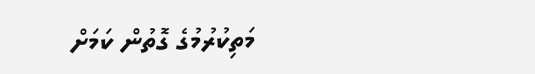މަތިކުރުމުގެ ގޮތުން ކަމަށް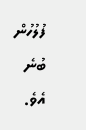ފުލުހުން ބުނެ އެވެ.